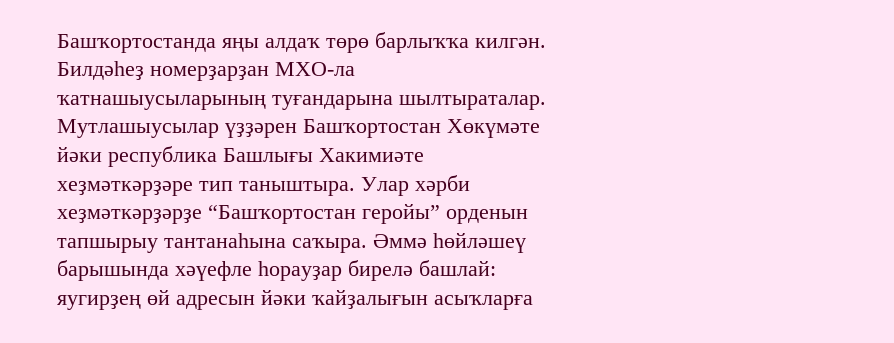Башҡортостанда яңы алдаҡ төрө барлыҡҡа килгән. Билдәһеҙ номерҙарҙан МХО-ла ҡатнашыусыларының туғандарына шылтыраталар. Мутлашыусылар үҙҙәрен Башҡортостан Хөкүмәте йәки республика Башлығы Хакимиәте хеҙмәткәрҙәре тип таныштыра. Улар хәрби хеҙмәткәрҙәрҙе “Башҡортостан геройы” орденын тапшырыу тантанаһына саҡыра. Әммә һөйләшеү барышында хәүефле һорауҙар бирелә башлай: яугирҙең өй адресын йәки ҡайҙалығын асыҡларға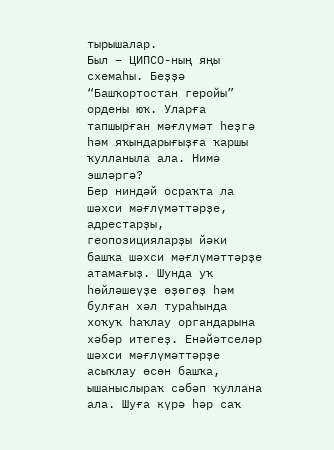тырышалар.
Был – ЦИПСО-ның яңы схемаһы. Беҙҙә “Башҡортостан геройы” ордены юҡ. Уларға тапшырған мәғлүмәт һеҙгә һәм яҡындарығыҙға ҡаршы ҡулланыла ала. Нимә эшләргә?
Бер ниндәй осраҡта ла шәхси мәғлүмәттәрҙе, адрестарҙы, геопозицияларҙы йәки башҡа шәхси мәғлүмәттәрҙе атамағыҙ. Шунда уҡ һөйләшеүҙе өҙөгөҙ һәм булған хәл тураһында хоҡуҡ һаҡлау органдарына хәбәр итегеҙ. Енәйәтселәр шәхси мәғлүмәттәрҙе асыҡлау өсөн башҡа, ышаныслыраҡ сәбәп ҡуллана ала. Шуға күрә һәр саҡ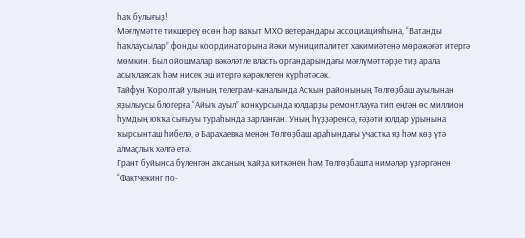һаҡ булығыҙ!
Мәғлүмәтте тикшереү өсөн һәр ваҡыт МХО ветерандары ассоциацияһына, “Ватанды һаҡлаусылар” фонды координаторына йәки муниципалитет хакимиәтенә мөрәжәғәт итергә мөмкин. Был ойошмалар вәкәләтле власть органдарындағы мәғлүмәттәрҙе тиҙ арала асыҡлаясаҡ һәм нисек эш итергә кәрәклеген күрһәтәсәк.
Тайфун Ҡоролтай улының телеграм-каналында Асҡын районының Төлгөҙбаш ауылынан яҙылыусы блогерға “Айыҡ ауыл” конкурсында юлдарҙы ремонтлауға тип еңгән өс миллион һумдың юҡҡа сығыуы тураһында зарланған. Уның һүҙҙәренсә, ғәҙәти юлдар урынына ҡырсынташ һибелә, ә Барахаевка менән Төлгөҙбаш араһындағы участка яҙ һәм көҙ үтә алмаҫлыҡ хәлгә етә.
Грант буйынса бүленгән аҡсаның ҡайҙа киткәнен һәм Төлгөҙбашта нимәләр үҙгәргәнен “Фактчекинг по-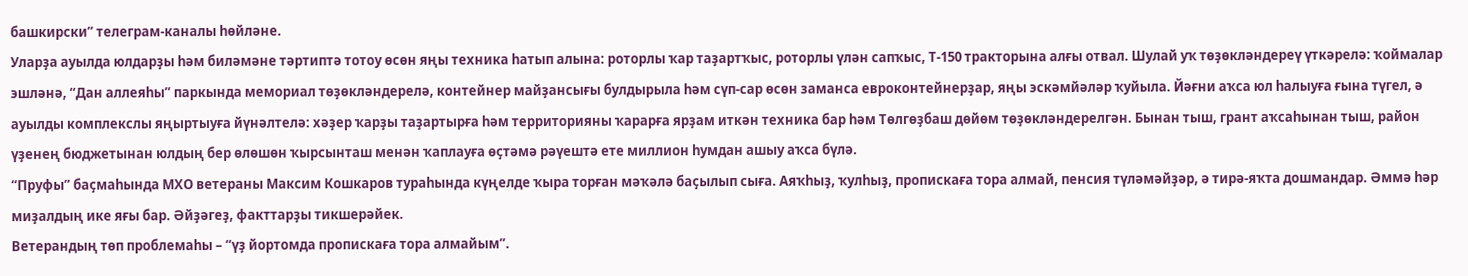башкирски” телеграм-каналы һөйләне.
Уларҙа ауылда юлдарҙы һәм биләмәне тәртиптә тотоу өсөн яңы техника һатып алына: роторлы ҡар таҙартҡыс, роторлы үлән сапҡыс, Т-150 тракторына алғы отвал. Шулай уҡ төҙөкләндереү үткәрелә: ҡоймалар эшләнә, “Дан аллеяһы” паркында мемориал төҙөкләндерелә, контейнер майҙансығы булдырыла һәм сүп-сар өсөн заманса евроконтейнерҙар, яңы эскәмйәләр ҡуйыла. Йәғни аҡса юл һалыуға ғына түгел, ә ауылды комплекслы яңыртыуға йүнәлтелә: хәҙер ҡарҙы таҙартырға һәм территорияны ҡарарға ярҙам иткән техника бар һәм Төлгөҙбаш дөйөм төҙөкләндерелгән. Бынан тыш, грант аҡсаһынан тыш, район үҙенең бюджетынан юлдың бер өлөшөн ҡырсынташ менән ҡаплауға өҫтәмә рәүештә ете миллион һумдан ашыу аҡса бүлә.
“Пруфы” баҫмаһында МХО ветераны Максим Кошкаров тураһында күңелде ҡыра торған мәҡәлә баҫылып сыға. Аяҡһыҙ, ҡулһыҙ, пропискаға тора алмай, пенсия түләмәйҙәр, ә тирә-яҡта дошмандар. Әммә һәр миҙалдың ике яғы бар. Әйҙәгеҙ, факттарҙы тикшерәйек.
Ветерандың төп проблемаһы – “үҙ йортомда пропискаға тора алмайым”.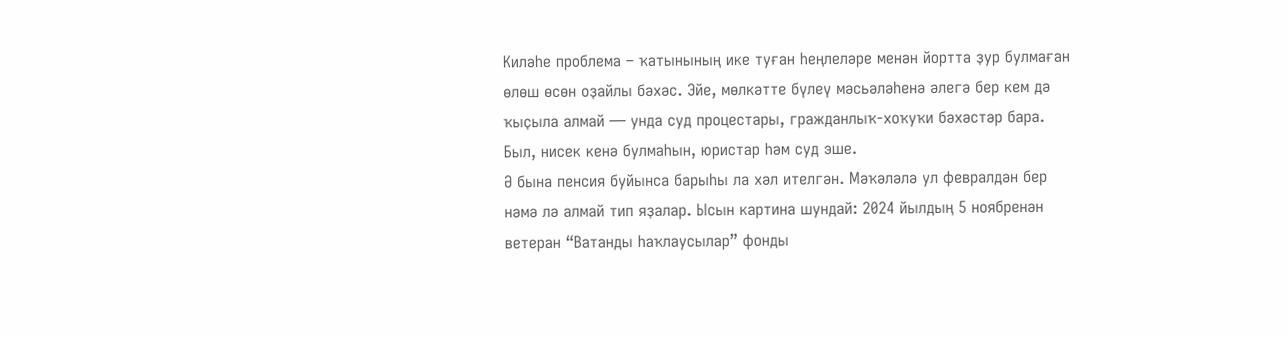Киләһе проблема – ҡатынының ике туған һеңлеләре менән йортта ҙур булмаған өлөш өсөн оҙайлы бәхәс. Эйе, мөлкәтте бүлеү мәсьәләһенә әлегә бер кем дә ҡыҫыла алмай — унда суд процестары, гражданлыҡ-хоҡуҡи бәхәстәр бара. Был, нисек кенә булмаһын, юристар һәм суд эше.
Ә бына пенсия буйынса барыһы ла хәл ителгән. Мәҡәләлә ул февралдән бер нәмә лә алмай тип яҙалар. Ысын картина шундай: 2024 йылдың 5 ноябренән ветеран “Ватанды һаҡлаусылар” фонды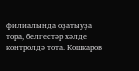филиалында оҙатыуҙа тора, белгестәр хәлде контролдә тота. Кошкаров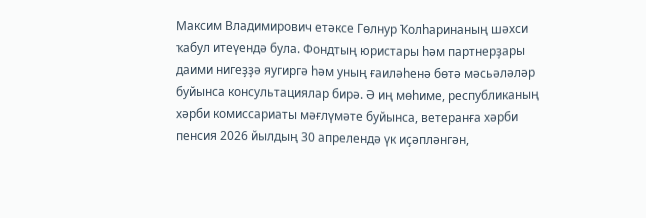Максим Владимирович етәксе Гөлнур Ҡолһаринаның шәхси ҡабул итеүендә була. Фондтың юристары һәм партнерҙары даими нигеҙҙә яугиргә һәм уның ғаиләһенә бөтә мәсьәләләр буйынса консультациялар бирә. Ә иң мөһиме, республиканың хәрби комиссариаты мәғлүмәте буйынса, ветеранға хәрби пенсия 2026 йылдың 30 апрелендә үк иҫәпләнгән,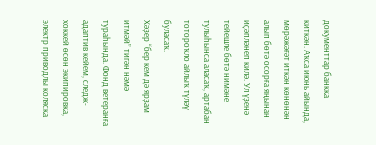документтар банкка киткән. Аҡса июнь айында, мөрәжәғәт иткән көнөнән алып бөтә осорға яңынан иҫәпләнеп килә. Ул үҙенә тейешле бөтә нимәне тулыһынса аласаҡ, артабан тотороҡло айлыҡ түләү буласаҡ.
Хәҙер “бер кем дә ярҙам итмәй” тигән нәмә тураһында. Фонд ветеранға адаптив кейем, следж-хоккей өсөн экипировка, электр приводлы коляска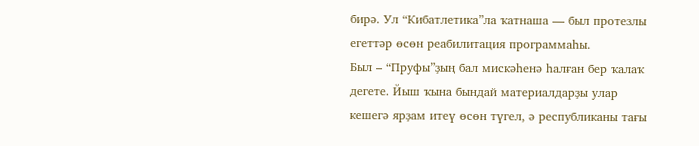бирә. Ул “Кибатлетика”ла ҡатнаша — был протезлы егеттәр өсөн реабилитация программаһы.
Был – “Пруфы”ҙың бал мискәһенә һалған бер ҡалаҡ дегете. Йыш ҡына бындай материалдарҙы улар кешегә ярҙам итеү өсөн түгел, ә республиканы тағы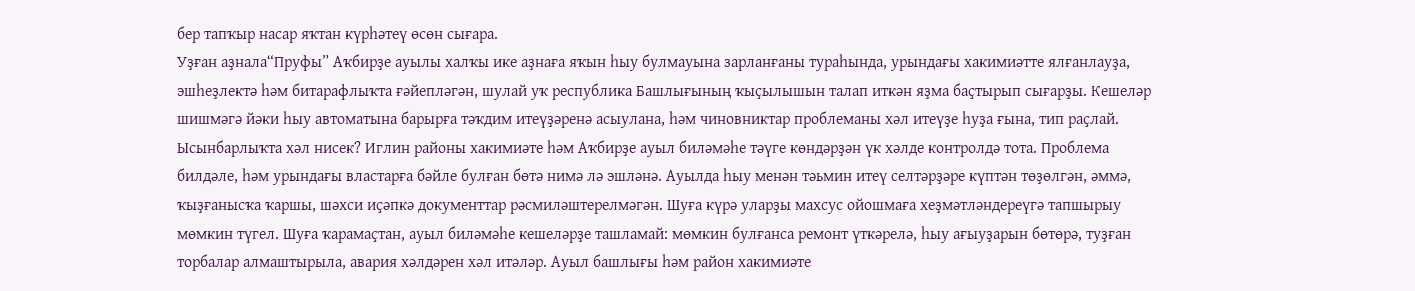бер тапҡыр насар яҡтан күрһәтеү өсөн сығара.
Уҙған аҙнала“Пруфы” Аҡбирҙе ауылы халҡы ике аҙнаға яҡын һыу булмауына зарланғаны тураһында, урындағы хакимиәтте ялғанлауҙа, эшһеҙлектә һәм битарафлыҡта ғәйепләгән, шулай уҡ республика Башлығының ҡыҫылышын талап иткән яҙма баҫтырып сығарҙы. Кешеләр шишмәгә йәки һыу автоматына барырға тәҡдим итеүҙәренә асыулана, һәм чиновниктар проблеманы хәл итеүҙе һуҙа ғына, тип раҫлай.
Ысынбарлыҡта хәл нисек? Иглин районы хакимиәте һәм Аҡбирҙе ауыл биләмәһе тәүге көндәрҙән үк хәлде контролдә тота. Проблема билдәле, һәм урындағы властарға бәйле булған бөтә нимә лә эшләнә. Ауылда һыу менән тәьмин итеү селтәрҙәре күптән төҙөлгән, әммә, ҡыҙғанысҡа ҡаршы, шәхси иҫәпкә документтар рәсмиләштерелмәгән. Шуға күрә уларҙы махсус ойошмаға хеҙмәтләндереүгә тапшырыу мөмкин түгел. Шуға ҡарамаҫтан, ауыл биләмәһе кешеләрҙе ташламай: мөмкин булғанса ремонт үткәрелә, һыу ағыуҙарын бөтөрә, туҙған торбалар алмаштырыла, авария хәлдәрен хәл итәләр. Ауыл башлығы һәм район хакимиәте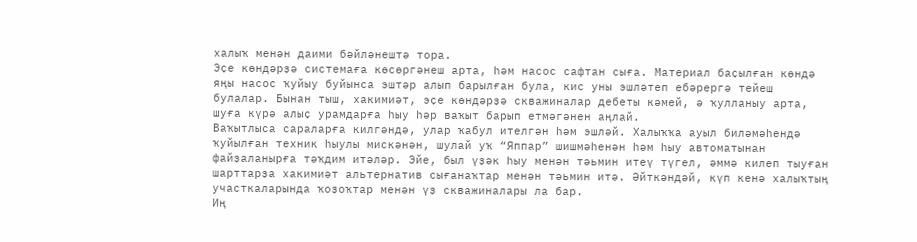халыҡ менән даими бәйләнештә тора.
Эҫе көндәрҙә системаға көсөргәнеш арта, һәм насос сафтан сыға. Материал баҫылған көндә яңы насос ҡуйыу буйынса эштәр алып барылған була, кис уны эшләтеп ебәрергә тейеш булалар. Бынан тыш, хакимиәт, эҫе көндәрҙә скважиналар дебеты кәмей, ә ҡулланыу арта, шуға күрә алыҫ урамдарға һыу һәр ваҡыт барып етмәгәнен аңлай.
Ваҡытлыса сараларға килгәндә, улар ҡабул ителгән һәм эшләй. Халыҡҡа ауыл биләмәһендә ҡуйылған техник һыулы мискәнән, шулай уҡ “Яппар” шишмәһенән һәм һыу автоматынан файҙаланырға тәҡдим итәләр. Эйе, был үҙәк һыу менән тәьмин итеү түгел, әммә килеп тыуған шарттарҙа хакимиәт альтернатив сығанаҡтар менән тәьмин итә. Әйткәндәй, күп кенә халыҡтың участкаларында ҡоҙоҡтар менән үҙ скважиналары ла бар.
Иң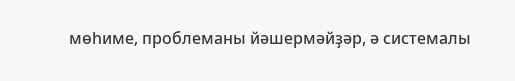мөһиме, проблеманы йәшермәйҙәр, ә системалы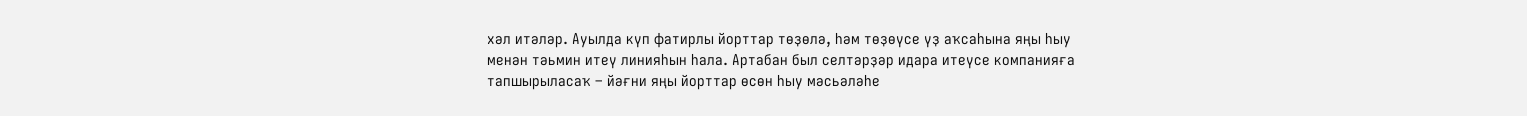хәл итәләр. Ауылда күп фатирлы йорттар төҙөлә, һәм төҙөүсе үҙ аҡсаһына яңы һыу менән тәьмин итеү линияһын һала. Артабан был селтәрҙәр идара итеүсе компанияға тапшырыласаҡ – йәғни яңы йорттар өсөн һыу мәсьәләһе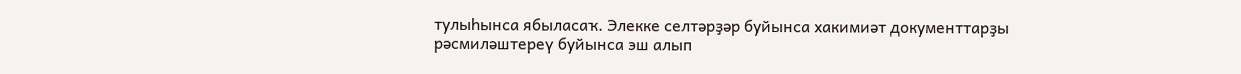тулыһынса ябыласаҡ. Элекке селтәрҙәр буйынса хакимиәт документтарҙы рәсмиләштереү буйынса эш алып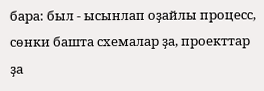бара: был - ысынлап оҙайлы процесс, сөнки башта схемалар ҙа, проекттар ҙа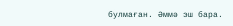булмаған. Әммә эш бара.